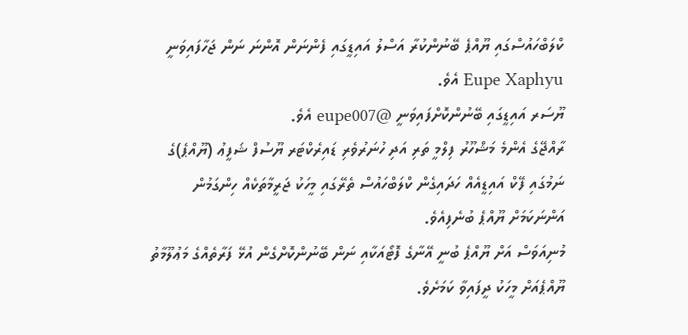ކްލަބްހައުސްގައި ޔޫއްޕެ ބޭނުންކުރާ އަސްލު އައިޑީގައި ފެންނަން އޮންނަ ނަން ޖަހާފައިވަނީ Eupe Xaphyu އެވެ.
ޔޫސަރ އައިޑީގައި ބޭނުންކޮށްފައިވަނީ @eupe007 އެވެ.
ރާއްޖޭގެ އެންމެ މަޝްހޫރު ފިލްމީ ތަރި އަދި ހުނަރުވެރި ޑައިރެކްޓަރ ޔޫސުފް ޝަފީޢު (ޔޫއްޕެ)ގެ ނަމުގައި ފޭކް އައިޑީއެއް ހަދައިގެން ކްލަބްހައުސް ތެރޭގައި މީހަކު ޖަރީމާތަކެއް ހިންގަމުން އަންނަކަމަށް ޔޫއްޕެ ބުނެފިއެވެ.
މުނިއަވަސް އަށް ޔޫއްޕެ ބުނީ އޭނާގެ ފޮޓޯއަކާއި ނަން ބޭނުންކޮށްގެން އުޅޭ ފަރާތެއްގެ މަޢުލޫމާތު ޔޫއްޕެއަށް މީހަކު ދީފައިވާ ކަމަށެވެ.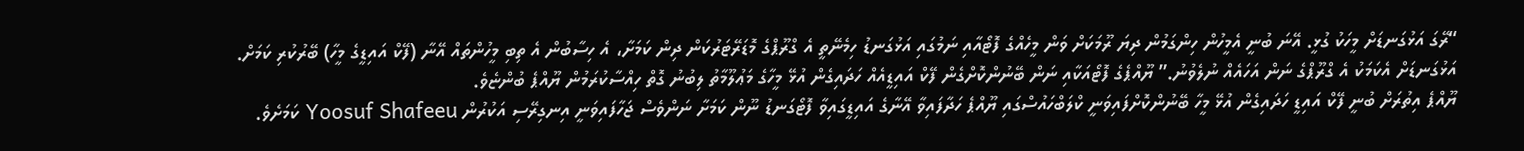“ރޭގަ އަޅުގަނޑަށް މީހަކު ގުޅީ. އޭނަ ބުނީ އެމީހުން ހިންގަމުން ދިޔަ ރޫމަކަށް ވަން މީހެއްގެ ފޮޓޯއާއި ނަމުގައި އަޅުގަނޑު ހިމެނޭތީ އެ ގްރޫޕްގެ މޮޑަރޭޓަރުކަން ދިން ކަމަށާ، އެ ހިސާބުން އެ ތިބި މީހުންތައް އޭނާ (ފޭކް އައިޑީގެ މީހާ) ބޭރުކުރި ކަމަށް. އަޅުގަނޑަށް އެކަމަކު އެ ގްރޫޕްގެ ނަން އަހައެއް ނުލެވުނު.” ޔޫއްޕެގެ ފޮޓޯއަކާއި ނަން ބޭނުންކޮށްގެން ފޭކް އައިޑީއެއް ހަދައިގެން އުޅޭ މީހާގެ މަޢުލޫމާތު ލިބުނު ގޮތް ހިއްސާކުރަމުން ޔޫއްޕެ ބުންޏެވެ.
ޔޫއްޕެ އިތުރަށް ބުނީ ފޭކް އައިޑީ ހަދައިގެން އުޅޭ މީހާ ބޭނުންކޮށްފައިވަނީ ކްލަބްހައުސްގައި ޔޫއްޕެ ހަދާފައިވާ އޭނާގެ އައިޑީގައިވާ ފޮޓޯގަނޑު ނޫން ކަމަށާ ނަންވެސް ޖަހާފައިވަނީ އިނގިރޭސި އަކުރުން Yoosuf Shafeeu ކަމަށެވެ.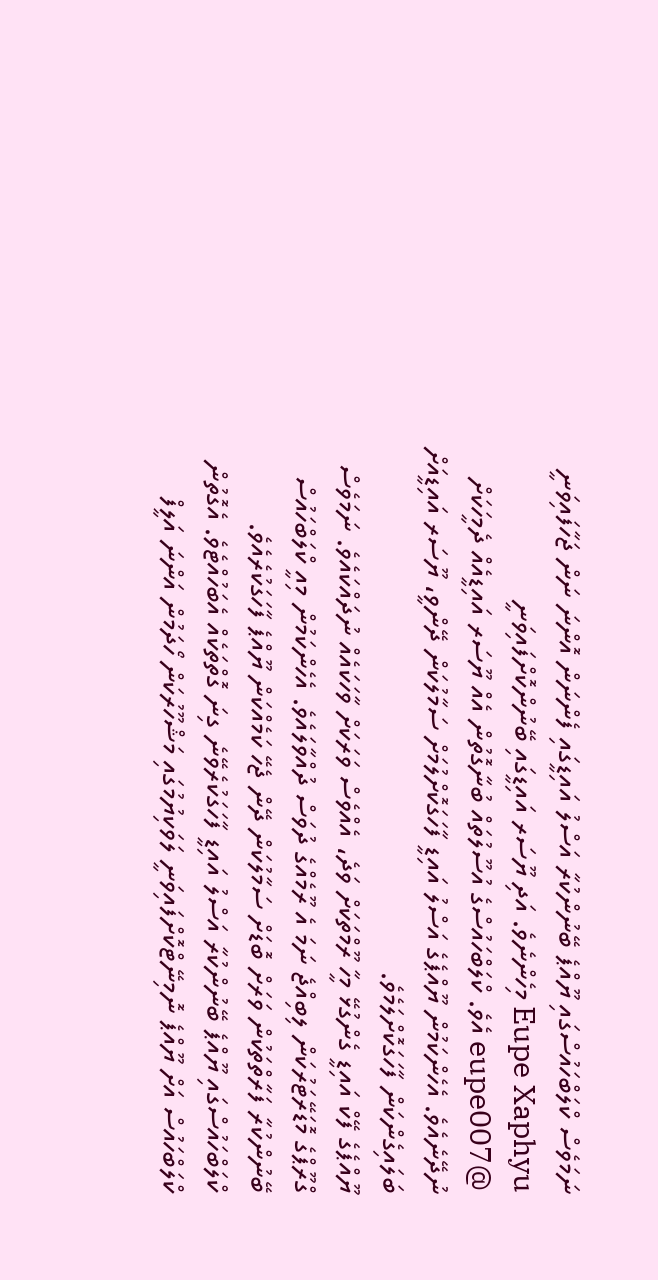ނަމަވެސް ކްލަބްހައުސްގައި ޔޫއްޕެ ބޭނުންކުރާ އަސްލު އައިޑީގައި ފެންނަން އޮންނަ ނަން ޖަހާފައިވަނީ Eupe Xaphyu މިހެންނެވެ. އަދި ޔޫސަރ އައިޑީގައި ބޭނުންކޮށްފައިވަނީ @eupe007 އެވެ. ކްލަބްހައުސްގެ އުސޫލުތައް ބުނާގޮތުން އެއް ޔޫސަރ އައިޑީއެއް ދެމީހަކަށް ނުދޭނެއެވެ. އެހެންކަމުން ޔޫއްޕެގެ އަސްލު އައިޑީ ފާހަގަކޮށްލުމަށް ސަމާލުކަން ދޭންވީ، ޔޫސަރ އައިޑީއަށް ބަލައިގެންކަން ފާހަގަކޮށްލަމެވެ.
ޔޫއްޕެގެ ފޭކް އައިޑީ ގެންގުޅޭ މީހާ ރޫމްތަކަށް ވަދެ، އެއްވެސް ވަރަކަށް ވާހަކައެއް ނުދައްކައެވެ. ނަމަވެސް ގްރޫޕްގެ މޮޑަރޭޓަރުކަން ލިބިއްޖެ ނަމަ އެ ރޫމެއްގެ ދުވަސް ދުއްވާލައެވެ. އެހެންކަމުން މިއީ ކްލަބްހައުސް ބޭނުންކުރާ ފަރާތްތަކުން ވަރަށް ބޮޑަށް ސަމާލުކަން ދޭން ޖެހޭ ކަމެއްކަން ޔޫއްޕެ ފާހަގަކުރެއެވެ.
ކްލަބްހައުސްގައި ޔޫއްޕެ ބޭނުންކުރާ އަސްލު އައިޑީ ފާހަގަކުރެވޭނެ ގިނަ ގޮތްތަކެއް އެބަހުއްޓެވެ. އެގޮތުން ކްލަބްހައުސް އަށް ޔޫއްޕެ ނޮމިނޭޓްކޮށްފައިވަނީ ލަވަކިޔުމުގައި މަޝްހޫރުކަން ހޯދަމުން އަންނަ އަލީފް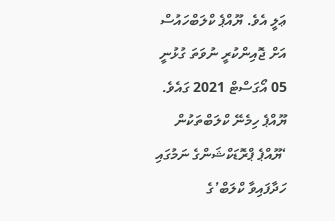ޢަލީ އެވެ. ޔޫއްޕެ ކްލަބްހައުސް އަށް ޖޮއިންކުރީ ނުވަތަ ގުޅުނީ 05 އޯގަސްޓް 2021 ގައެވެ. ޔޫއްޕެ ހިމެނޭ ކްލަބްތަކުން ‘ޔޫއްޕެ ޕްރޮޑަކްޝަންގެ ނަމުގައި ހަދާފައިވާ ކްލަބް’ގެ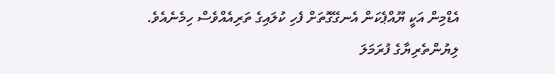އެޑްމިން އަކީ ޔޫއްޕެކަން އެނގޭގޮތަށް ފެހި ކުލައިގެ ތަރިއެއްވެސް ހިމެނެއެވެ.
ލިޔުންތެރިޔާގެ ފުރަމަލަ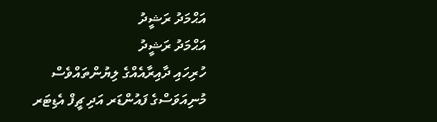އަޙްމަދު ރަޝީދު
އަޙްމަދު ރަޝީދު
ހުރިހައި ދާއިރާއެއްގެ ލިޔުންތައްވެސް މުނިއަވަސްގެ ފައުންޑަރ އަދި ޗީފް އެޑިޓަރ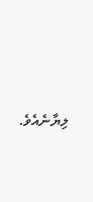ލިޔާނެއެވެ.